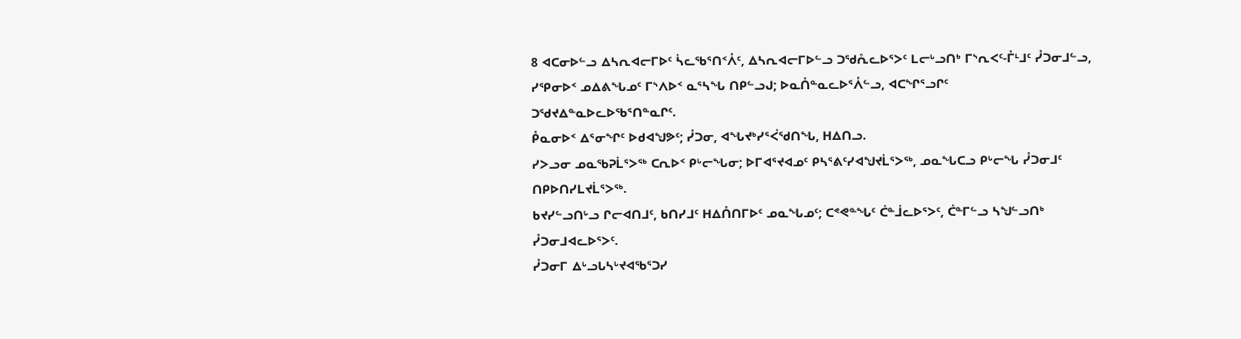8 ᐊᑕᓂᐅᓪᓗ ᐃᓴᕆᐊᓕᒥᐅᑦ ᓵᓚᖃᕐᑎᑉᐰᑦ, ᐃᓴᕆᐊᓕᒥᐅᓪᓗ ᑐᖁᕅᓚᐅᕐᐳᑦ ᒪᓕᒡᓗᑎᒃ ᒥᔅᕆᐸᑦ-ᒤᒻᒧᑦ ᓮᑐᓂᒧᓪᓗ, ᓯᕿᓂᐅᑉ ᓄᐃᕕᖓᓄᑦ ᒥᔅᐱᐅᑉ ᓇᕐᓴᖓ ᑎᑭᓪᓗᒍ; ᐅᓇᑍᓐᓇᓚᐅᕐᐰᓪᓗ, ᐊᑕᖏᕐᓗᒋᑦ ᑐᖁᔪᐃᓐᓇᐅᓚᐅᖃᕐᑎᓐᓇᒋᑦ.
ᑬᓇᓂᐅᑉ ᐃᕐᓂᖏᑦ ᐅᑯᐊᖑᕗᑦ; ᓮᑐᓂ, ᐊᖓᔪᒃᓯᕐᐹᖁᑎᖓ, ᕼᐃᑎᓗ.
ᓯᐳᓗᓂ ᓄᓇᖃᕈᒫᕐᐳᖅ ᑕᕆᐅᑉ ᑭᒡᓕᖓᓂ; ᐅᒥᐊᕐᔪᐊᓄᑦ ᑭᓴᕐᕕᑦᓯᐊᖑᔪᒫᕐᐳᖅ, ᓄᓇᖓᑕᓗ ᑭᒡᓕᖓ ᓮᑐᓂᒧᑦ ᑎᑭᐅᑎᓯᒪᔪᒫᕐᐳᖅ.
ᑲᔪᓯᓪᓗᑎᒡᓗ ᒋᓕᐊᑎᒧᑦ, ᑲᑎᓯᒧᑦ ᕼᐃᑍᑎᒥᐅᑦ ᓄᓇᖓᓄᑦ; ᑕᕝᕙᓐᖓᑦ ᑖᓐᒨᓚᐅᕐᐳᑦ, ᑖᓐᒥᓪᓗ ᓴᖑᓪᓗᑎᒃ ᓮᑐᓂᒧᐊᓚᐅᕐᐳᑦ.
ᓮᑐᓂᒥ ᐃᒡᓗᒐᓴᒡᔪᐊᖃᕐᑐᓯ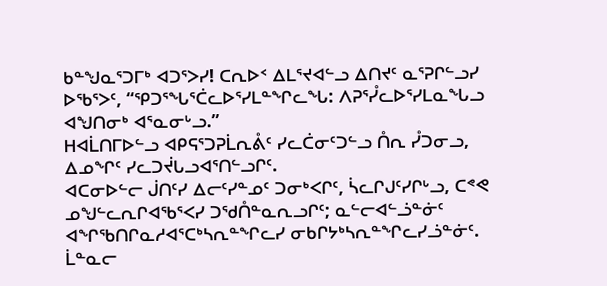ᑲᓐᖑᓇᕐᑐᒥᒃ ᐊᑐᕐᐳᓯ! ᑕᕆᐅᑉ ᐃᒪᕐᔪᐊᓪᓗ ᐃᑎᔪᑦ ᓇᕐᕈᒋᓪᓗᓯ ᐅᖃᕐᐳᑦ, “ᕿᑐᕐᖓᕐᑖᓚᐅᕐᓯᒪᓐᖏᓚᖓ: ᐱᕈᕐᓮᓚᐅᕐᓯᒪᓇᖓᓗ ᐊᖑᑎᓂᒃ ᐊᕐᓇᓂᒡᓗ.”
ᕼᐊᒫᑎᒥᐅᓪᓗ ᐊᑭᕋᕐᑐᕈᒫᕆᕔᑦ ᓯᓚᑖᓂᑦᑐᓪᓗ ᑍᕆ ᓮᑐᓂᓗ, ᐃᓄᖏᑦ ᓯᓚᑐᔫᒐᓗᐊᕐᑎᓪᓗᒋᑦ.
ᐊᑕᓂᐅᓪᓕ ᒎᑎᑦᓯ ᐃᓕᑦᓯᓐᓄᑦ ᑐᓂᒃᐸᒋᑦ, ᓵᓚᒋᒍᑦᓯᒋᒡᓗ, ᑕᕝᕙ ᓄᖑᓪᓚᕆᒋᐊᖃᕐᐸᓯ ᑐᖁᑍᓐᓇᕆᓗᒋᑦ; ᓇᓪᓕᐊᓪᓘᓐᓃᑦ ᐊᖏᖃᑎᒋᓇᓱᐊᕐᑕᒃᓴᕆᓐᖏᓚᓯ ᓂᑲᒋᔭᒃᓴᕆᓐᖏᓚᓯᓘᓐᓃᑦ.
ᒫᓐᓇᓕ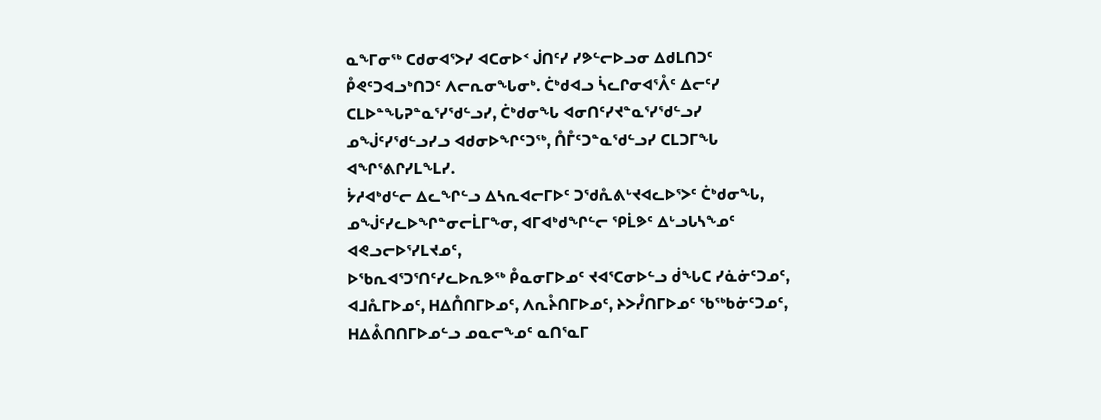ᓇᖕᒥᓂᖅ ᑕᑯᓂᐊᕐᐳᓯ ᐊᑕᓂᐅᑉ ᒎᑎᑦᓯ ᓯᕗᓪᓕᐅᓗᓂ ᐃᑯᒪᑎᑐᑦ ᑬᕙᑦᑐᐊᓗᒃᑎᑐᑦ ᐱᓕᕆᓂᖓᓂᒃ. ᑖᒃᑯᐊᓗ ᓵᓚᒋᓂᐊᕐᐰᑦ ᐃᓕᑦᓯ ᑕᒪᐅᓐᖓᕈᓐᓇᕐᓯᖁᓪᓗᓯ, ᑖᒃᑯᓂᖓ ᐊᓂᑎᑦᓯᔪᓐᓇᕐᓯᖁᓪᓗᓯ ᓄᖒᑦᓯᖁᓪᓗᓯᓗ ᐊᑯᓂᐅᖏᑦᑐᖅ, ᑍᒤᑦᑐᓐᓇᖁᓪᓗᓯ ᑕᒪᑐᒥᖓ ᐊᖏᕐᕕᒋᓯᒪᖕᒪᓯ.
ᔮᓱᐊᒃᑯᓪᓕ ᐃᓚᖏᓪᓗ ᐃᓴᕆᐊᓕᒥᐅᑦ ᑐᖁᕅᕕᒡᔪᐊᓚᐅᕐᐳᑦ ᑖᒃᑯᓂᖓ, ᓄᖒᑦᓯᓚᐅᖏᓐᓂᓕᒫᒥᖕᓂ, ᐊᒥᐊᒃᑯᖏᓪᓕ ᕿᒫᕗᑦ ᐃᒡᓗᒐᓴᖕᓄᑦ ᐊᕙᓗᓕᐅᕐᓯᒪᔪᓄᑦ,
ᐅᖃᕆᐊᕐᑐᕐᑎᑦᓯᓚᐅᕆᕗᖅ ᑬᓇᓂᒥᐅᓄᑦ ᔪᐊᕐᑕᓂᐅᓪᓗ ᑰᖓᑕ ᓯᓈᓃᑦᑐᓄᑦ, ᐊᒧᕅᒥᐅᓄᑦ, ᕼᐃᑍᑎᒥᐅᓄᑦ, ᐱᕆᔧᑎᒥᐅᓄᑦ, ᔨᐳᓮᑎᒥᐅᓄᑦ ᖃᖅᑲᓃᑦᑐᓄᑦ, ᕼᐃᕔᑎᑎᒥᐅᓄᓪᓗ ᓄᓇᓕᖕᓄᑦ ᓇᑎᕐᓇᒥ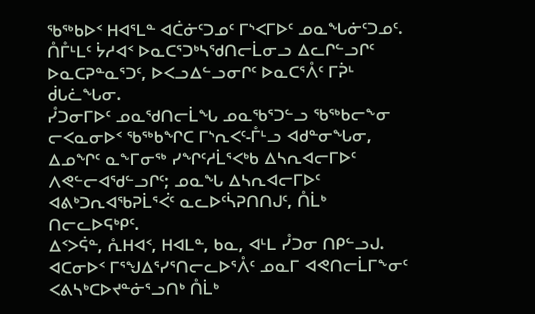ᖃᖅᑲᐅᑉ ᕼᐊᕐᒪᓐ ᐊᑖᓃᑦᑐᓄᑦ ᒥᔅᐸᒥᐅᑦ ᓄᓇᖓᓃᑦᑐᓄᑦ.
ᑍᒤᒻᒪᑦ ᔮᓱᐊᑉ ᐅᓇᑕᕐᑐᒃᓴᖁᑎᓕᒫᓂᓗ ᐃᓚᒋᓪᓗᒋᑦ ᐅᓇᑕᕈᓐᓇᕐᑐᑦ, ᐅᐸᓗᐃᓪᓗᓂᒋᑦ ᐅᓇᑕᕐᐰᑦ ᒥᕉᒻ ᑰᒐᓛᖓᓂ.
ᓮᑐᓂᒥᐅᑦ ᓄᓇᖁᑎᓕᒫᖓ ᓄᓇᖃᕐᑐᓪᓗ ᖃᖅᑲᓕᖕᓂ ᓕᐸᓇᓂᐅᑉ ᖃᖅᑲᖏᑕ ᒥᔅᕆᐸᑦ-ᒤᒻᓗ ᐊᑯᓐᓂᖓᓂ, ᐃᓄᖏᑦ ᓇᖕᒥᓂᖅ ᓯᖏᑦᓱᒫᕐᐸᒃᑲ ᐃᓴᕆᐊᓕᒥᐅᑦ ᐱᕙᓪᓕᐊᖁᓪᓗᒋᑦ; ᓄᓇᖓ ᐃᓴᕆᐊᓕᒥᐅᑦ ᐊᕕᒃᑐᕆᐊᖃᕈᒫᕐᐹᑦ ᓇᓚᐅᑦᓵᕈᑎᑎᒍᑦ, ᑍᒫᒃ ᑎᓕᓚᐅᕋᒃᑭᑦ.
ᐃᑉᐳᕌᓐ, ᕅᕼᐊᑉ, ᕼᐊᒪᓐ, ᑲᓇ, ᐊᒻᒪ ᓮᑐᓂ ᑎᑭᓪᓗᒍ.
ᐊᑕᓂᐅᑉ ᒥᕐᖑᐃᕐᓯᕐᑎᓕᓚᐅᕐᐰᑦ ᓄᓇᒥ ᐊᕙᑎᓕᒫᒥᖕᓂᑦ ᐸᕕᓴᒃᑕᐅᔪᓐᓃᕐᓗᑎᒃ ᑍᒫᒃ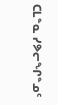ᑕᒪᓐᓇ ᓯᕗᓕᖏᓐᓄᑦ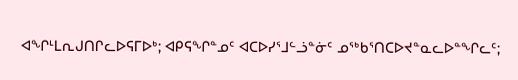ᐊᖏᒻᒪᕆᒍᑎᒋᓚᐅᕋᒥᐅᒃ; ᐊᑭᕋᖏᓐᓄᑦ ᐊᑕᐅᓯᕐᒧᓪᓘᓐᓃᑦ ᓄᖅᑲᕐᑎᑕᐅᔪᓐᓇᓚᐅᓐᖏᓚᑦ;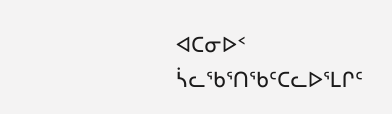ᐊᑕᓂᐅᑉ ᓵᓚᖃᕐᑎᖃᑦᑕᓚᐅᕐᒪᒋᑦ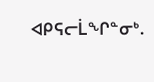ᐊᑭᕋᓕᒫᖏᓐᓂᒃ.